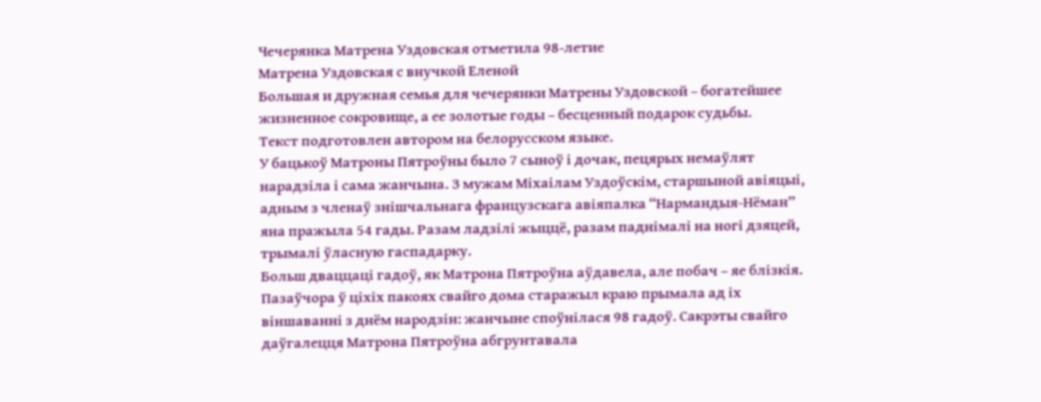Чечерянка Матрена Уздовская отметила 98-летие
Матрена Уздовская с внучкой Еленой
Большая и дружная семья для чечерянки Матрены Уздовской – богатейшее жизненное сокровище, а ее золотые годы – бесценный подарок судьбы.
Текст подготовлен автором на белорусском языке.
У бацькоў Матроны Пятроўны было 7 сыноў і дочак, пецярых немаўлят нарадзіла і сама жанчына. З мужам Міхаілам Уздоўскім, старшыной авіяцыі, адным з членаў знішчальнага французскага авіяпалка “Нармандыя-Нёман” яна пражыла 54 гады. Разам ладзілі жыццё, разам паднімалі на ногі дзяцей, трымалі ўласную гаспадарку.
Больш дваццаці гадоў, як Матрона Пятроўна аўдавела, але побач – яе блізкія. Пазаўчора ў ціхіх пакоях свайго дома старажыл краю прымала ад іх віншаванні з днём народзін: жанчыне споўнілася 98 гадоў. Сакрэты свайго даўгалецця Матрона Пятроўна абгрунтавала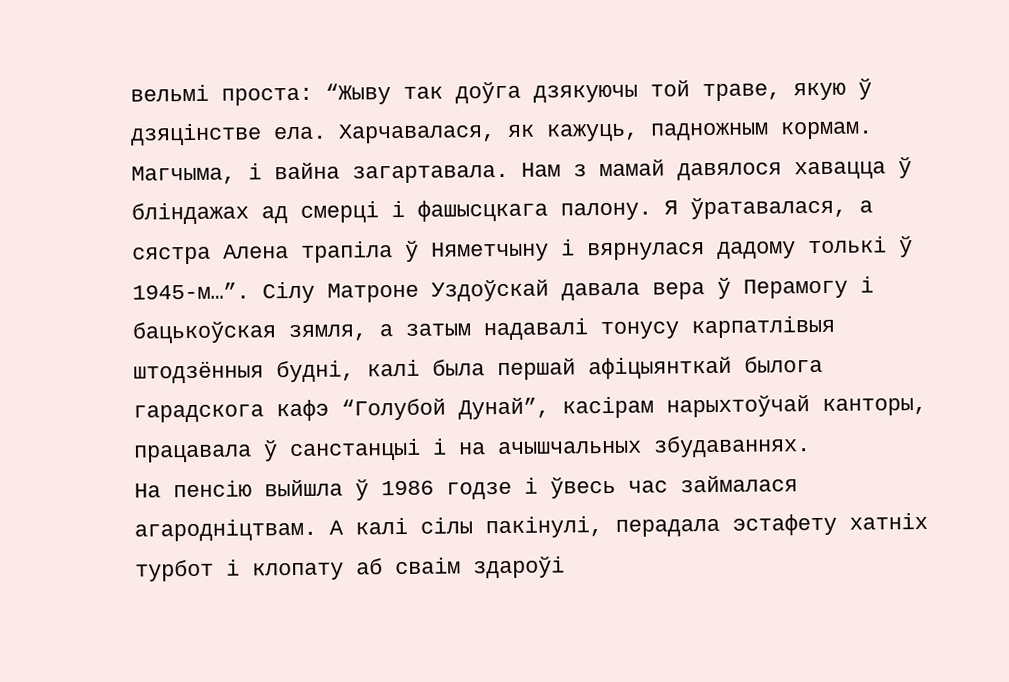вельмі проста: “Жыву так доўга дзякуючы той траве, якую ў дзяцінстве ела. Харчавалася, як кажуць, падножным кормам. Магчыма, і вайна загартавала. Нам з мамай давялося хавацца ў бліндажах ад смерці і фашысцкага палону. Я ўратавалася, а сястра Алена трапіла ў Няметчыну і вярнулася дадому толькі ў 1945-м…”. Сілу Матроне Уздоўскай давала вера ў Перамогу і бацькоўская зямля, а затым надавалі тонусу карпатлівыя штодзённыя будні, калі была першай афіцыянткай былога гарадскога кафэ “Голубой Дунай”, касірам нарыхтоўчай канторы, працавала ў санстанцыі і на ачышчальных збудаваннях.
На пенсію выйшла ў 1986 годзе і ўвесь час займалася агародніцтвам. А калі сілы пакінулі, перадала эстафету хатніх турбот і клопату аб сваім здароўі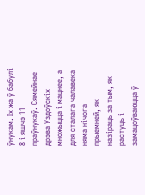ўнукам. Іх жа ў бабулі 8 і яшчэ 11 праўнукаў. Сямейнае дрэва Уздоўскіх множыцца і мацнее, а для сталага чалавека няма нічога прыемней, як назіраць за тым, як растуць і замацоўваюцца ў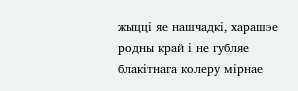жыцці яе нашчадкі, харашэе родны край і не губляе блакітнага колеру мірнае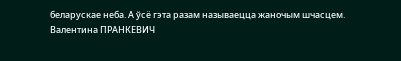беларускае неба. А ўсё гэта разам называецца жаночым шчасцем.
Валентина ПРАНКЕВИЧ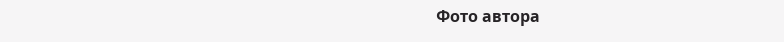Фото автора